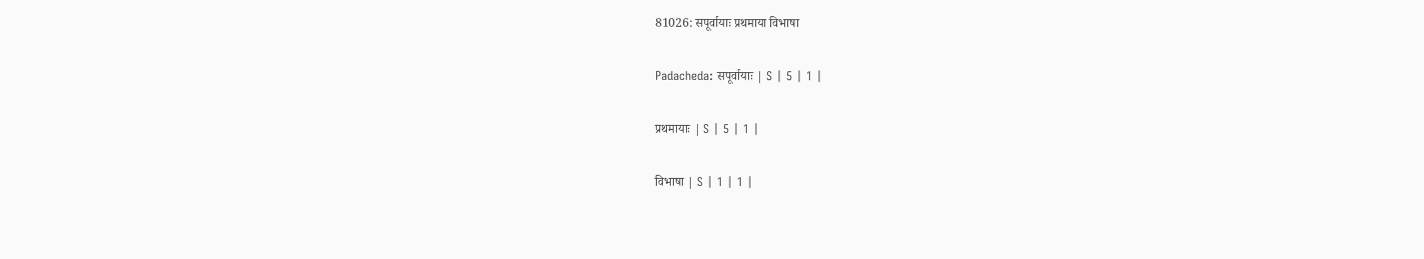81026: सपूर्वायाः प्रथमाया विभाषा

Padacheda: सपूर्वायाः | S | 5 | 1 |

प्रथमायाः | S | 5 | 1 |

विभाषा | S | 1 | 1 |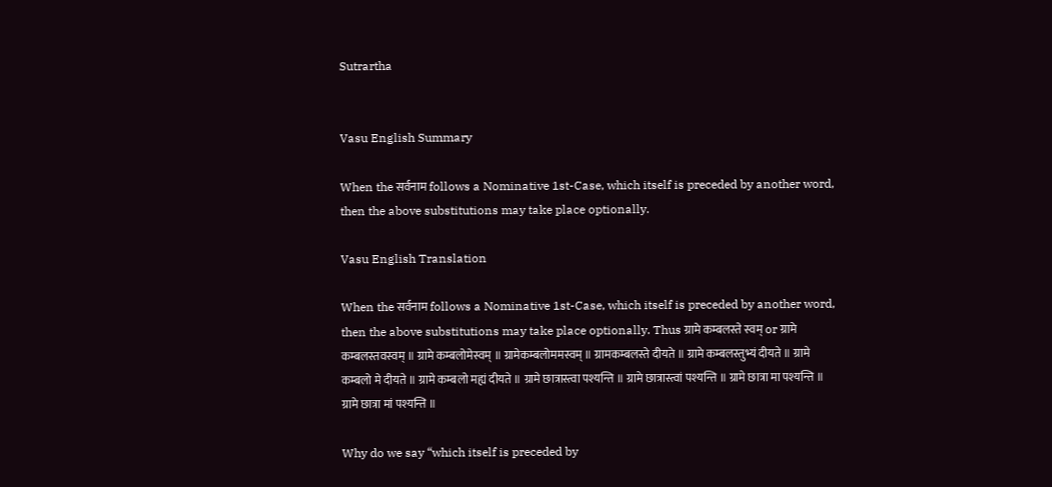Sutrartha


Vasu English Summary

When the सर्वनाम follows a Nominative 1st-Case, which itself is preceded by another word, then the above substitutions may take place optionally.

Vasu English Translation

When the सर्वनाम follows a Nominative 1st-Case, which itself is preceded by another word, then the above substitutions may take place optionally. Thus ग्रामे कम्बलस्ते स्वम् or ग्रामे कम्बलस्तवस्वम् ॥ ग्रामे कम्बलोमेस्वम् ॥ ग्रामेकम्बलोममस्वम् ॥ ग्रामकम्बलस्ते दीयते ॥ ग्रामे कम्बलस्तुभ्यं दीयते ॥ ग्रामे कम्बलो मे दीयते ॥ ग्रामे कम्बलो मह्यं दीयते ॥ ग्रामे छात्रास्त्वा पश्यन्ति ॥ ग्रामे छात्रास्त्वां पश्यन्ति ॥ ग्रामे छात्रा मा पश्यन्ति ॥ ग्रामे छात्रा मां पश्यन्ति ॥

Why do we say “which itself is preceded by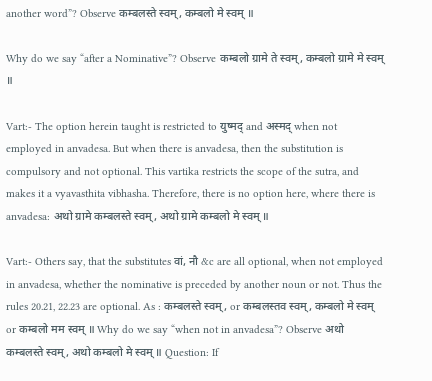another word”? Observe कम्बलस्ते स्वम्, कम्बलो मे स्वम् ॥

Why do we say “after a Nominative”? Observe कम्बलो ग्रामे ते स्वम्, कम्बलो ग्रामे मे स्वम् ॥

Vart:- The option herein taught is restricted to युष्मद् and अस्मद् when not employed in anvadesa. But when there is anvadesa, then the substitution is compulsory and not optional. This vartika restricts the scope of the sutra, and makes it a vyavasthita vibhasha. Therefore, there is no option here, where there is anvadesa: अथो ग्रामे कम्बलस्ते स्वम्, अथो ग्रामे कम्बलो मे स्वम् ॥

Vart:- Others say, that the substitutes वां, नौ &c are all optional, when not employed in anvadesa, whether the nominative is preceded by another noun or not. Thus the rules 20.21, 22.23 are optional. As : कम्बलस्ते स्वम्, or कम्बलस्तव स्वम्, कम्बलो मे स्वम् or कम्बलो मम स्वम् ॥ Why do we say “when not in anvadesa”? Observe अथो कम्बलस्ते स्वम्, अथो कम्बलो मे स्वम् ॥ Question: If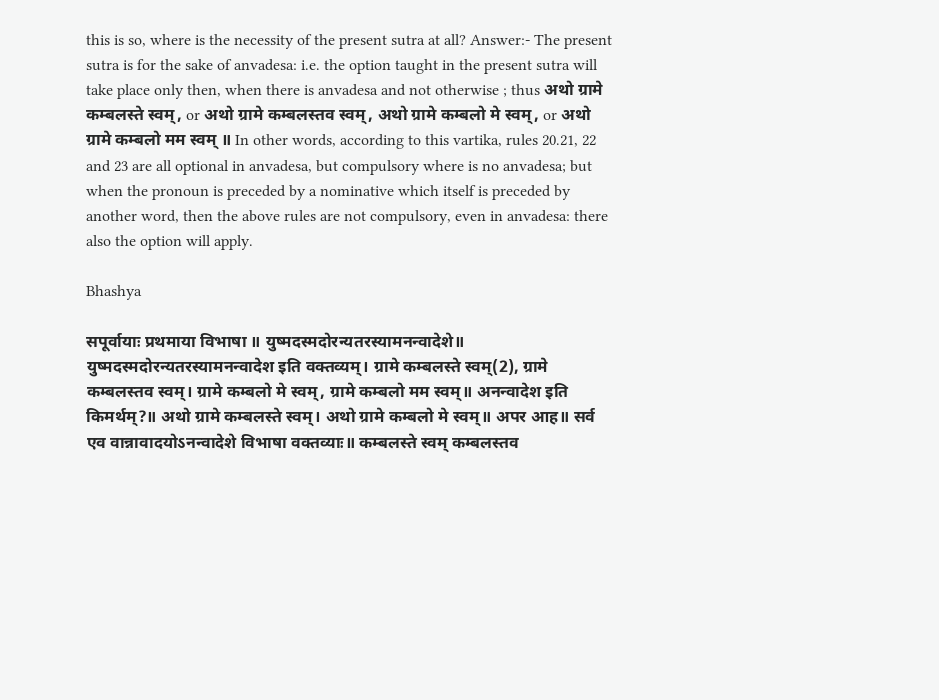this is so, where is the necessity of the present sutra at all? Answer:- The present sutra is for the sake of anvadesa: i.e. the option taught in the present sutra will take place only then, when there is anvadesa and not otherwise ; thus अथो ग्रामे कम्बलस्ते स्वम्, or अथो ग्रामे कम्बलस्तव स्वम्, अथो ग्रामे कम्बलो मे स्वम्, or अथो ग्रामे कम्बलो मम स्वम् ॥ In other words, according to this vartika, rules 20.21, 22 and 23 are all optional in anvadesa, but compulsory where is no anvadesa; but when the pronoun is preceded by a nominative which itself is preceded by another word, then the above rules are not compulsory, even in anvadesa: there also the option will apply.

Bhashya

सपूर्वायाः प्रथमाया विभाषा ॥ युष्मदस्मदोरन्यतरस्यामनन्वादेशे॥ युष्मदस्मदोरन्यतरस्यामनन्वादेश इति वक्तव्यम्। ग्रामे कम्बलस्ते स्वम्(2), ग्रामे कम्बलस्तव स्वम्। ग्रामे कम्बलो मे स्वम्, ग्रामे कम्बलो मम स्वम्॥ अनन्वादेश इति किमर्थम्?॥ अथो ग्रामे कम्बलस्ते स्वम्। अथो ग्रामे कम्बलो मे स्वम्॥ अपर आह॥ सर्व एव वान्नावादयोऽनन्वादेशे विभाषा वक्तव्याः॥ कम्बलस्ते स्वम् कम्बलस्तव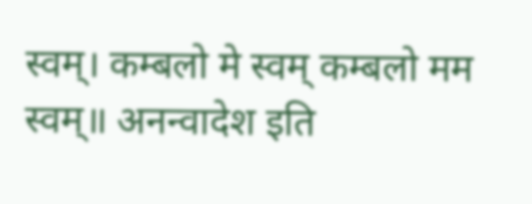स्वम्। कम्बलो मे स्वम् कम्बलो मम स्वम्॥ अनन्वादेश इति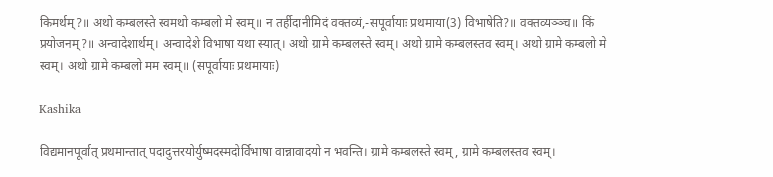किमर्थम्?॥ अथो कम्बलस्ते स्वमथो कम्बलो मे स्वम्॥ न तर्हीदानीमिदं वक्तव्यं,-सपूर्वायाः प्रथमाया(3) विभाषेति?॥ वक्तव्यञ्ञ्च॥ किं प्रयोजनम्?॥ अन्वादेशार्थम्। अन्वादेशे विभाषा यथा स्यात्। अथो ग्रामे कम्बलस्ते स्वम्। अथो ग्रामे कम्बलस्तव स्वम्। अथो ग्रामे कम्बलो मे स्वम्। अथो ग्रामे कम्बलो मम स्वम्॥ (सपूर्वायाः प्रथमायाः)

Kashika

विद्यमानपूर्वात् प्रथमान्तात् पदादुत्तरयोर्युष्मदस्मदोर्विभाषा वान्नावादयो न भवन्ति। ग्रामे कम्बलस्ते स्वम्, ग्रामे कम्बलस्तव स्वम्।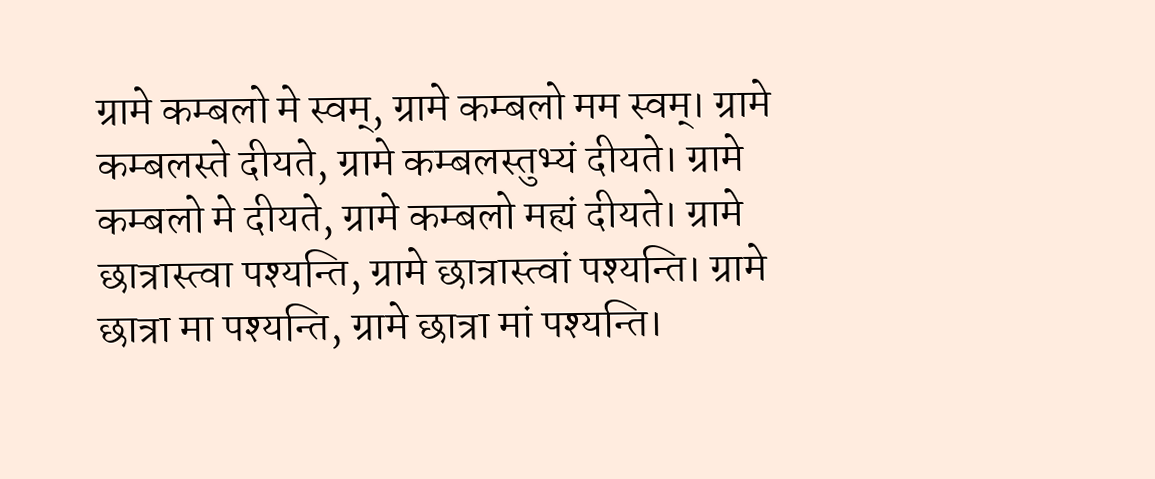ग्रामे कम्बलो मे स्वम्, ग्रामे कम्बलो मम स्वम्। ग्रामे कम्बलस्ते दीयते, ग्रामे कम्बलस्तुभ्यं दीयते। ग्रामे कम्बलो मे दीयते, ग्रामे कम्बलो मह्यं दीयते। ग्रामे छात्रास्त्वा पश्यन्ति, ग्रामे छात्रास्त्वां पश्यन्ति। ग्रामे छात्रा मा पश्यन्ति, ग्रामे छात्रा मां पश्यन्ति।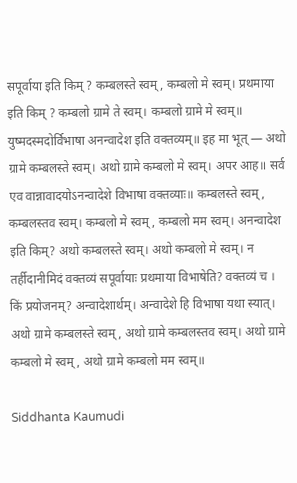सपूर्वाया इति किम् ? कम्बलस्ते स्वम्, कम्बलो मे स्वम्। प्रथमाया इति किम् ? कम्बलो ग्रामे ते स्वम्। कम्बलो ग्रामे मे स्वम्॥ युष्मदस्मदोर्विभाषा अनन्वादेश इति वक्तव्यम्॥ इह मा भूत् — अथो ग्रामे कम्बलस्ते स्वम्। अथो ग्रामे कम्बलो मे स्वम्। अपर आह॥ सर्व एव वान्नावादयोऽनन्वादेशे विभाषा वक्तव्याः॥ कम्बलस्ते स्वम्, कम्बलस्तव स्वम्। कम्बलो मे स्वम्, कम्बलो मम स्वम्। अनन्वादेश इति किम्? अथो कम्बलस्ते स्वम्। अथो कम्बलो मे स्वम्। न तर्हीदानीमिदं वक्तव्यं सपूर्वायाः प्रथमाया विभाषेति? वक्तव्यं च । किं प्रयोजनम्? अन्वादेशार्थम्। अन्वादेशे हि विभाषा यथा स्यात्। अथो ग्रामे कम्बलस्ते स्वम्, अथो ग्रामे कम्बलस्तव स्वम्। अथो ग्रामे कम्बलो मे स्वम्, अथो ग्रामे कम्बलो मम स्वम्॥

Siddhanta Kaumudi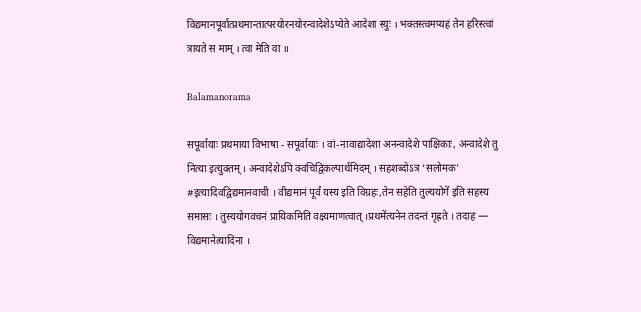विद्यमानपूर्वात्प्रथमान्तात्परयोरनयोरन्वादेशेऽप्येते आदेशा स्युः । भक्तस्त्वमप्यहं तेन हरिस्त्वां त्रायते स माम् । त्वा मेति वा ॥

Balamanorama

सपूर्वायाः प्रथमाया विभाषा - सपूर्वायाः । वां-नावाद्यादेशा अनन्वादेशे पाक्षिकाः, अन्वादेशे तु नित्या इत्युक्तम् । अन्वादेशेऽपि क्वचिद्विकल्पार्थमिदम् । सहशब्दोऽत्र ‘सलोमक’ #इत्यादिवद्विद्यमानवाची । वीद्यमानं पूर्वं यस्य इति विग्रहः,तेन सहेति तुल्ययोगे॑ इति सहस्य समासः । तुस्ययोगवचनं प्रायिकमिति वक्ष्यमाणत्वात् ।प्रथमे॑त्यनेन तदन्तं गृह्रते । तदाह — विद्यमानेत्यादिना ।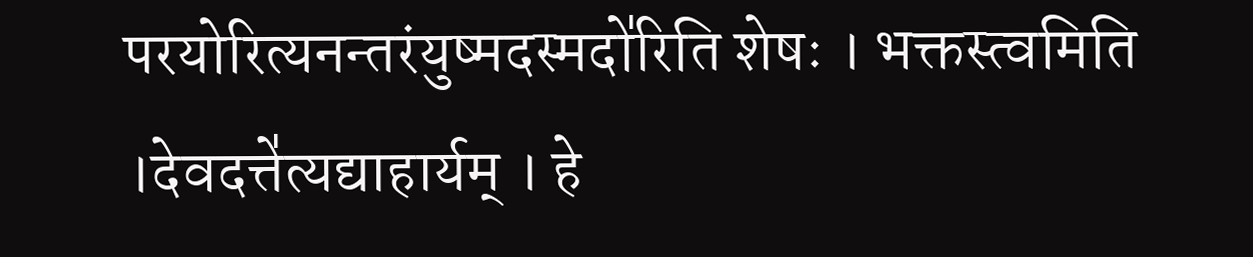परयोरित्यनन्तरंयुष्मदस्मदो॑रिति शेषः । भक्तस्त्वमिति ।देवदत्ते॑त्यद्याहार्यम् । हे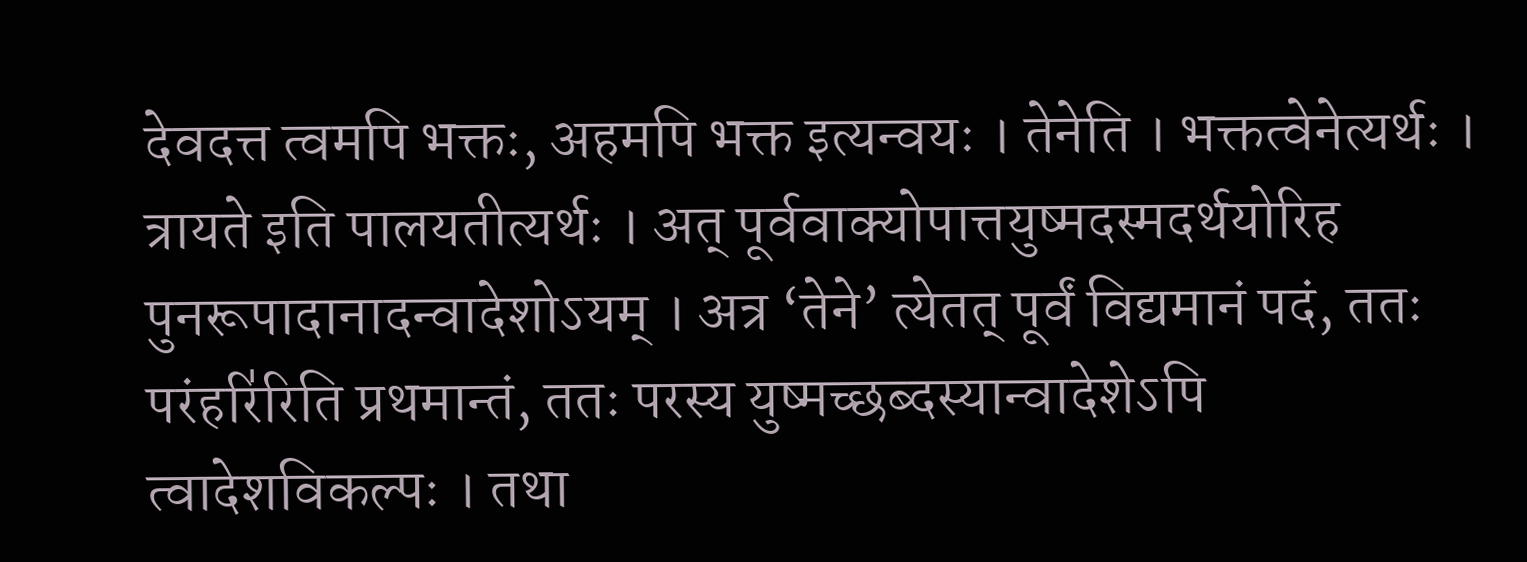देवदत्त त्वमपि भक्तः, अहमपि भक्त इत्यन्वयः । तेनेति । भक्तत्वेनेत्यर्थः । त्रायते इति पालयतीत्यर्थः । अत् पूर्ववाक्योपात्तयुष्मदस्मदर्थयोरिह पुनरूपादानादन्वादेशोऽयम् । अत्र ‘तेने’ त्येतत् पूर्वं विद्यमानं पदं, ततः परंहरि॑रिति प्रथमान्तं, ततः परस्य युष्मच्छब्दस्यान्वादेशेऽपि त्वादेशविकल्पः । तथा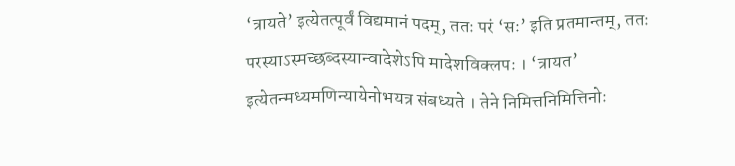‘त्रायते’ इत्येतत्पूर्वं विद्यमानं पदम्, ततः परं ‘सः’ इति प्रतमान्तम्, ततः परस्याऽस्मच्छब्दस्यान्वादेशेऽपि मादेशविक्लपः । ‘त्रायत’ इत्येतन्मध्यमणिन्यायेनोभयत्र संबध्यते । तेने निमित्तनिमित्तिनोः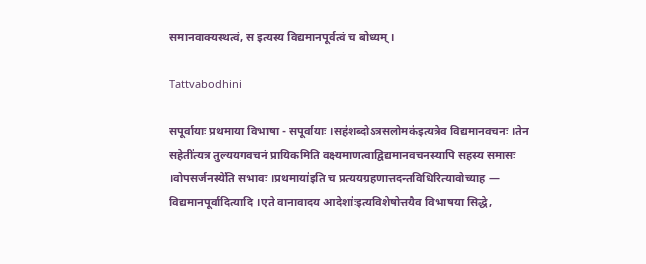समानवाक्यस्थत्वं, स इत्यस्य विद्यमानपूर्वत्वं च बोध्यम् ।

Tattvabodhini

सपूर्वायाः प्रथमाया विभाषा - सपूर्वायाः ।सह॑शब्दोऽत्रसलोमक॑इत्यत्रेव विद्यमानवचनः ।तेन सहेती॑त्यत्र तुल्ययगवचनं प्रायिकमिति वक्ष्यमाणत्वाद्विद्यमानवचनस्यापि सहस्य समासः ।वोपसर्जनस्ये॑ति सभावः ।प्रथमाया॑इति च प्रत्ययग्रहणात्तदन्तविधिरित्यावोच्याह — विद्यमानपूर्वादित्यादि ।एते वानावादय आदेशाः॑इत्यविशेषोत्तयैव विभाषया सिद्धे,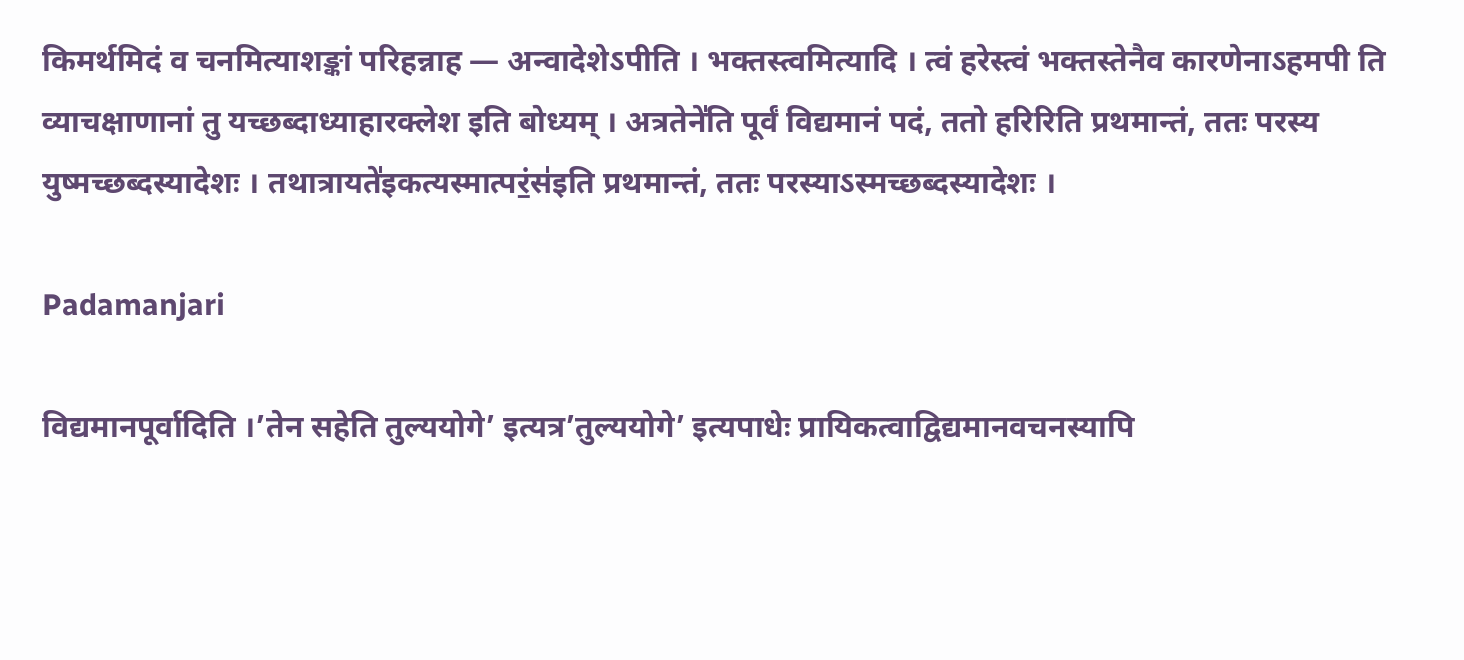किमर्थमिदं व चनमित्याशङ्कां परिहन्नाह — अन्वादेशेऽपीति । भक्तस्त्वमित्यादि । त्वं हरेस्त्वं भक्तस्तेनैव कारणेनाऽहमपी ति व्याचक्षाणानां तु यच्छब्दाध्याहारक्लेश इति बोध्यम् । अत्रतेने॑ति पूर्वं विद्यमानं पदं, ततो हरिरिति प्रथमान्तं, ततः परस्य युष्मच्छब्दस्यादेशः । तथात्रायते॑इकत्यस्मात्परं॒स॑इति प्रथमान्तं, ततः परस्याऽस्मच्छब्दस्यादेशः ।

Padamanjari

विद्यमानपूर्वादिति ।’तेन सहेति तुल्ययोगे’ इत्यत्र’तुल्ययोगे’ इत्यपाधेः प्रायिकत्वाद्विद्यमानवचनस्यापि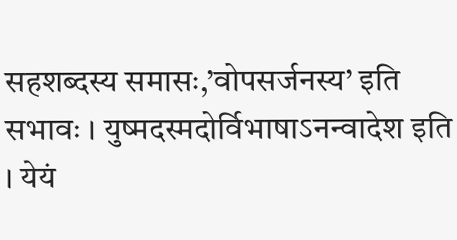सहशब्दस्य समासः,’वोपसर्जनस्य’ इति सभावः । युष्मदस्मदोर्विभाषाऽनन्वादेश इति । येयं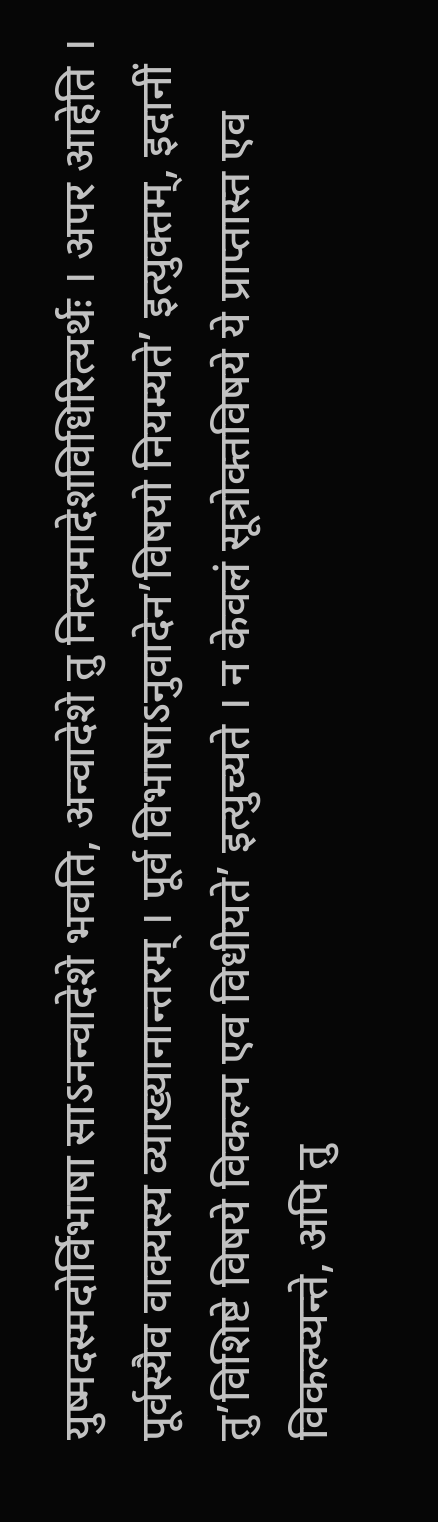युष्मदस्मदोर्विभाषा साऽनन्वादेशे भवति, अन्वादेशे तु नित्यमादेशविधिरित्यर्थः । अपर आहेति । पूर्वस्यैव वाक्यस्य व्याख्यानान्तरम् । पूर्व विभाषाऽनुवादेन’विषयो नियम्यते’ इत्युक्तम्, इदानीं तु’विशिष्टे विषये विकल्प एव विधीयते’ इत्युच्यते । न केवलं सूत्रोक्तविषये ये प्राप्तास्त एव विकल्प्यन्ते, अपि तु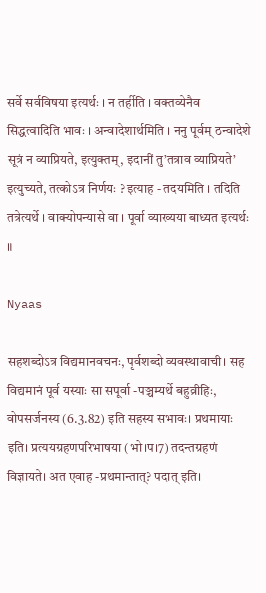सर्वे सर्वविषया इत्यर्थः । न तर्हीति । वक्तव्येनैव सिद्धत्वादिति भावः । अन्वादेशार्थमिति । ननु पूर्वम् ठन्वादेशे सूत्रं न व्याप्रियते, इत्युक्तम्, इदानीं तु’तत्राव व्याप्रियते’ इत्युच्यते, तत्कोऽत्र निर्णयः ? इत्याह - तदयमिति । तदिति तत्रेत्यर्थे । वाक्योपन्यासे वा । पूर्वा व्याख्यया बाध्यत इत्यर्थः ॥

Nyaas

सहशब्दोऽत्र विद्यमानवचनः, पृर्वशब्दो व्यवस्थावाची। सह विद्यमानं पूर्व यस्याः सा सपूर्वा -पञ्चम्यर्थे बहुव्रीहिः, वोपसर्जनस्य (6.3.82) इति सहस्य सभावः। प्रथमायाः इति। प्रत्ययग्रहणपरिभाषया (भो।प।7) तदन्तग्रहणं विज्ञायते। अत एवाह -प्रथमान्तात्? पदात् इति।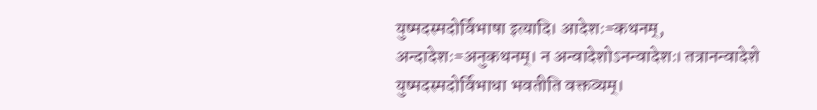युष्मदस्मदोर्विभाषा इत्यादि। आदेशः=कथनम्, अन्दादेशः=अनुकथनम्। न अन्वादेशोऽनन्वादेशः। तत्रानन्वादेशे युष्मदस्मदोर्विभाधा भवतीति वक्तव्यम्।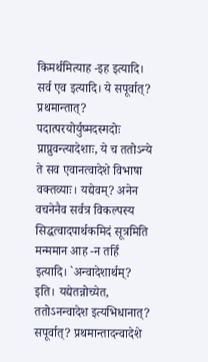किमर्थमित्याह -इह इत्यादि। सर्व एव इत्यादि। ये सपूर्वात्? प्रथमान्तात्? पदात्परयोर्युष्मदस्मदोः प्राप्नुवन्त्यादेशाः, ये च ततोऽन्ये ते सव एवानत्वादेशे विभाषा वक्तव्याः। यद्येवम्? अनेन वचनेनैव सर्वत्र विकल्पस्य सिद्धत्वादपार्थकमिदं सूत्रमिति मन्ममान आह -न तर्हि इत्यादि। `अन्वादेशार्थम्? इति। यद्येतन्नोच्येत, ततोऽनन्वादेश इत्यभिधानात्? सपूर्वात्? प्रथमान्तादन्वादेशे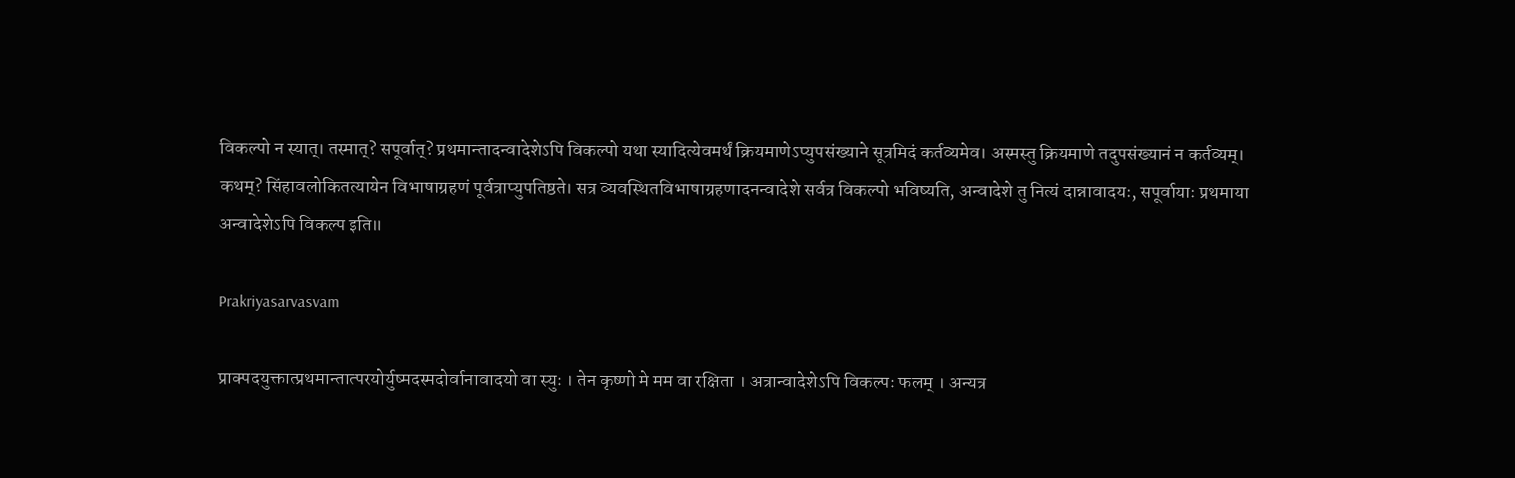विकल्पो न स्यात्। तस्मात्? सपूर्वात्? प्रथमान्तादन्वादेशेऽपि विकल्पो यथा स्यादित्येवमर्थं क्रियमाणेऽप्युपसंख्याने सूत्रमिदं कर्तव्यमेव। अस्मस्तु क्रियमाणे तदुपसंख्यानं न कर्तव्यम्। कथम्? सिंहावलोकितत्यायेन विभाषाग्रहणं पूर्वत्राप्युपतिष्ठते। सत्र व्यवस्थितविभाषाग्रहणादनन्वादेशे सर्वत्र विकल्पो भविष्यति, अन्वादेशे तु नित्यं दान्नावादयः, सपूर्वायाः प्रथमाया अन्वादेशेऽपि विकल्प इति॥

Prakriyasarvasvam

प्राक्पदयुक्तात्प्रथमान्तात्परयोर्युष्मदस्मदोर्वानावादयो वा स्युः । तेन कृष्णो मे मम वा रक्षिता । अत्रान्वादेशेऽपि विकल्पः फलम् । अन्यत्र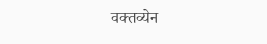वक्तव्येन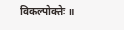विकल्पोक्तेः ॥